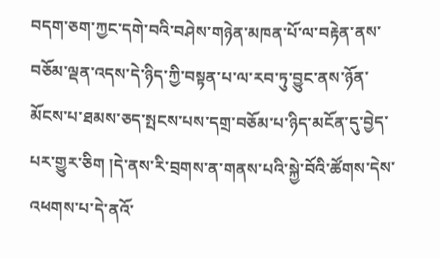བདག་ཅག་ཀྱང་དགེ་བའི་བཤེས་གཉེན་མཁན་པོ་ལ་བརྟེན་ནས་བཅོམ་ལྡན་འདས་དེ་ཉིད་ཀྱི་བསྟན་པ་ལ་རབ་ཏུ་བྱུང་ནས་ཉོན་མོངས་པ་ཐམས་ཅད་སྤངས་པས་དགྲ་བཅོམ་པ་ཉིད་མངོན་དུ་བྱེད་པར་གྱུར་ཅིག །དེ་ནས་རི་བྲགས་ན་གནས་པའི་སྐྱེ་བོའི་ཚོགས་དེས་འཕགས་པ་དེ་ནའོ་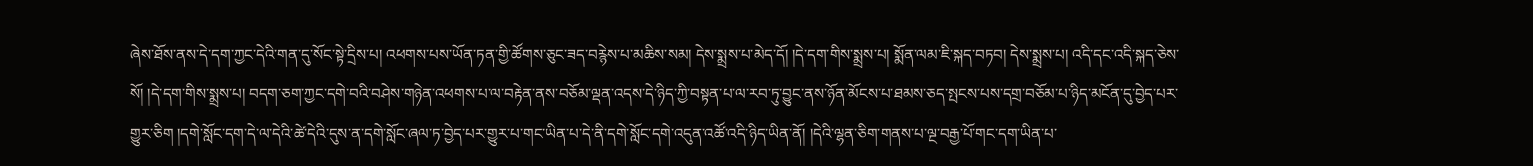ཞེས་ཐོས་ནས་དེ་དག་ཀྱང་དེའི་གན་དུ་སོང་སྟེ་དྲིས་པ། འཕགས་པས་ཡོན་ཏན་གྱི་ཚོགས་ཅུང་ཟད་བརྙེས་པ་མཆིས་སམ། དེས་སྨྲས་པ་མེད་དོ། །དེ་དག་གིས་སྨྲས་པ། སྨོན་ལམ་ཇི་སྐད་བཏབ། དེས་སྨྲས་པ། འདི་དང་འདི་སྐད་ཅེས་སོ། །དེ་དག་གིས་སྨྲས་པ། བདག་ཅག་ཀྱང་དགེ་བའི་བཤེས་གཉེན་འཕགས་པ་ལ་བརྟེན་ནས་བཅོམ་ལྡན་འདས་དེ་ཉིད་ཀྱི་བསྟན་པ་ལ་རབ་ཏུ་བྱུང་ནས་ཉོན་མོངས་པ་ཐམས་ཅད་སྤངས་པས་དགྲ་བཅོམ་པ་ཉིད་མངོན་དུ་བྱེད་པར་གྱུར་ཅིག །དགེ་སློང་དག་དེ་ལ་དེའི་ཚེ་དེའི་དུས་ན་དགེ་སློང་ཞལ་ཏ་བྱེད་པར་གྱུར་པ་གང་ཡིན་པ་དེ་ནི་དགེ་སློང་དགེ་འདུན་འཚོ་འདི་ཉིད་ཡིན་ནོ། །དེའི་ལྷན་ཅིག་གནས་པ་ལྔ་བརྒྱ་པོ་གང་དག་ཡིན་པ་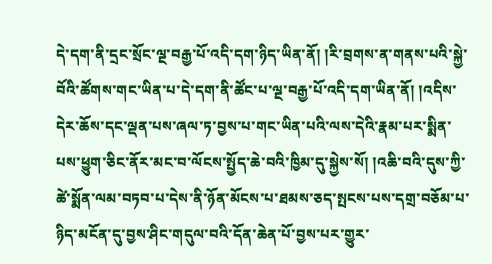དེ་དག་ནི་དྲང་སྲོང་ལྔ་བརྒྱ་པོ་འདི་དག་ཉིད་ཡིན་ནོ། །རི་བྲགས་ན་གནས་པའི་སྐྱེ་བོའི་ཚོགས་གང་ཡིན་པ་དེ་དག་ནི་ཚོང་པ་ལྔ་བརྒྱ་པོ་འདི་དག་ཡིན་ནོ། །འདིས་དེར་ཆོས་དང་ལྡན་པས་ཞལ་ཏ་བྱས་པ་གང་ཡིན་པའི་ལས་དེའི་རྣམ་པར་སྨིན་པས་ཕྱུག་ཅིང་ནོར་མང་བ་ལོངས་སྤྱོད་ཆེ་བའི་ཁྱིམ་དུ་སྐྱེས་སོ། །འཆི་བའི་དུས་ཀྱི་ཚེ་སྨོན་ལམ་བཏབ་པ་དེས་ནི་ཉོན་མོངས་པ་ཐམས་ཅད་སྤངས་པས་དགྲ་བཅོམ་པ་ཉིད་མངོན་དུ་བྱས་ཤིང་གདུལ་བའི་དོན་ཆེན་པོ་བྱས་པར་གྱུར་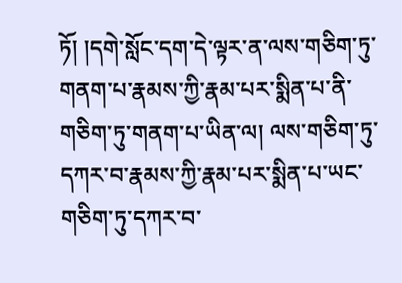ཏོ། །དགེ་སློང་དག་དེ་ལྟར་ན་ལས་གཅིག་ཏུ་གནག་པ་རྣམས་ཀྱི་རྣམ་པར་སྨིན་པ་ནི་གཅིག་ཏུ་གནག་པ་ཡིན་ལ། ལས་གཅིག་ཏུ་དཀར་བ་རྣམས་ཀྱི་རྣམ་པར་སྨིན་པ་ཡང་གཅིག་ཏུ་དཀར་བ་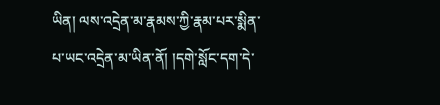ཡིན། ལས་འདྲེན་མ་རྣམས་ཀྱི་རྣམ་པར་སྨིན་པ་ཡང་འདྲེན་མ་ཡིན་ནོ། །དགེ་སློང་དག་དེ་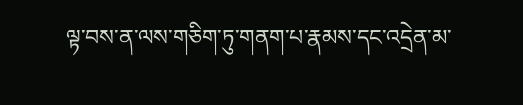ལྟ་བས་ན་ལས་གཅིག་ཏུ་གནག་པ་རྣམས་དང་འདྲེན་མ་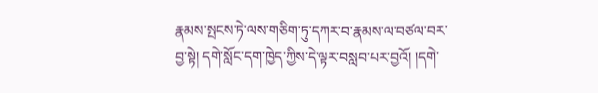རྣམས་སྤངས་ཏེ་ལས་གཅིག་ཏུ་དཀར་བ་རྣམས་ལ་བཙལ་བར་བྱ་སྟེ། དགེ་སློང་དག་ཁྱེད་ཀྱིས་དེ་ལྟར་བསླབ་པར་བྱའོ། །དགེ་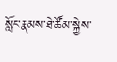སློང་རྣམས་ཐེ་ཚོམ་སྐྱེས་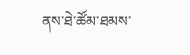ནས་ཐེ་ཚོམ་ཐམས་